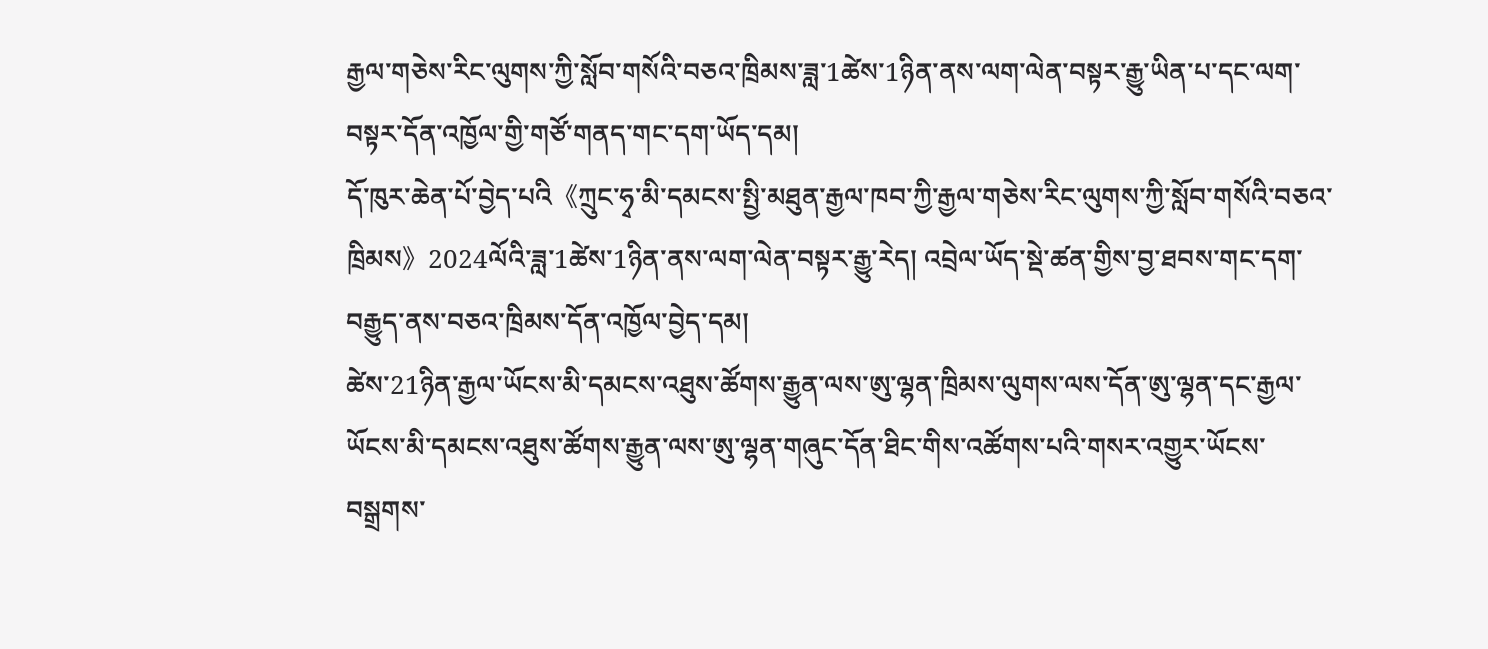རྒྱལ་གཅེས་རིང་ལུགས་ཀྱི་སློབ་གསོའི་བཅའ་ཁྲིམས་ཟླ་1ཚེས་1ཉིན་ནས་ལག་ལེན་བསྟར་རྒྱུ་ཡིན་པ་དང་ལག་བསྟར་དོན་འཁྱོལ་གྱི་གཙོ་གནད་གང་དག་ཡོད་དམ།
དོ་ཁུར་ཆེན་པོ་བྱེད་པའི《ཀྲུང་ཧྭ་མི་དམངས་སྤྱི་མཐུན་རྒྱལ་ཁབ་ཀྱི་རྒྱལ་གཅེས་རིང་ལུགས་ཀྱི་སློབ་གསོའི་བཅའ་ཁྲིམས》2024ལོའི་ཟླ་1ཚེས་1ཉིན་ནས་ལག་ལེན་བསྟར་རྒྱུ་རེད། འབྲེལ་ཡོད་སྡེ་ཚན་གྱིས་བྱ་ཐབས་གང་དག་བརྒྱུད་ནས་བཅའ་ཁྲིམས་དོན་འཁྱོལ་བྱེད་དམ།
ཚེས་21ཉིན་རྒྱལ་ཡོངས་མི་དམངས་འཐུས་ཚོགས་རྒྱུན་ལས་ཨུ་ལྷན་ཁྲིམས་ལུགས་ལས་དོན་ཨུ་ལྷན་དང་རྒྱལ་ཡོངས་མི་དམངས་འཐུས་ཚོགས་རྒྱུན་ལས་ཨུ་ལྷན་གཞུང་དོན་ཐིང་གིས་འཚོགས་པའི་གསར་འགྱུར་ཡོངས་བསྒྲགས་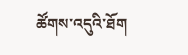ཚོགས་འདུའི་ཐོག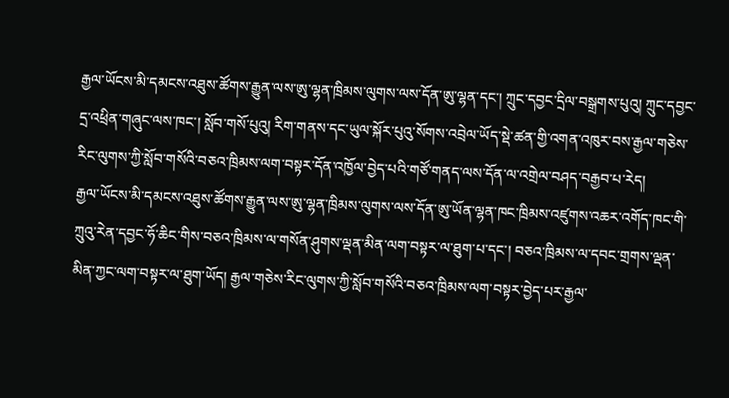རྒྱལ་ཡོངས་མི་དམངས་འཐུས་ཚོགས་རྒྱུན་ལས་ཨུ་ལྷན་ཁྲིམས་ལུགས་ལས་དོན་ཨུ་ལྷན་དང་། ཀྲུང་དབྱང་དྲིལ་བསྒྲགས་པུའུ། ཀྲུང་དབྱང་དྲ་འཕྲིན་གཞུང་ལས་ཁང་། སློབ་གསོ་པུའུ། རིག་གནས་དང་ཡུལ་སྐོར་པུའུ་སོགས་འབྲེལ་ཡོད་སྡེ་ཚན་གྱི་འགན་འཁུར་བས་རྒྱལ་གཅེས་རིང་ལུགས་ཀྱི་སློབ་གསོའི་བཅའ་ཁྲིམས་ལག་བསྟར་དོན་འཁྱོལ་བྱེད་པའི་གཙོ་གནད་ལས་དོན་ལ་འགྲེལ་བཤད་བརྒྱབ་པ་རེད།
རྒྱལ་ཡོངས་མི་དམངས་འཐུས་ཚོགས་རྒྱུན་ལས་ཨུ་ལྷན་ཁྲིམས་ལུགས་ལས་དོན་ཨུ་ཡོན་ལྷན་ཁང་ཁྲིམས་འཛུགས་འཆར་འགོད་ཁང་གི་ཀྲུའུ་རེན་དབྱང་ཧོ་ཆིང་གིས་བཅའ་ཁྲིམས་ལ་གསོན་ཤུགས་ལྡན་མིན་ལག་བསྟར་ལ་ཐུག་པ་དང་། བཅའ་ཁྲིམས་ལ་དབང་གྲགས་ལྡན་མིན་ཀྱང་ལག་བསྟར་ལ་ཐུག་ཡོད། རྒྱལ་གཅེས་རིང་ལུགས་ཀྱི་སློབ་གསོའི་བཅའ་ཁྲིམས་ལག་བསྟར་བྱེད་པར་རྒྱལ་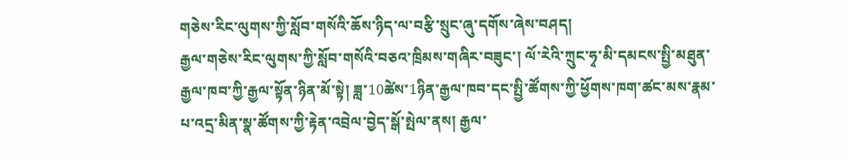གཅེས་རིང་ལུགས་ཀྱི་སློབ་གསོའི་ཆོས་ཉིད་ལ་བརྩི་སྲུང་ཞུ་དགོས་ཞེས་བཤད།
རྒྱལ་གཅེས་རིང་ལུགས་ཀྱི་སློབ་གསོའི་བཅའ་ཁྲིམས་གཞིར་བཟུང་། ལོ་རེའི་ཀྲུང་ཧྭ་མི་དམངས་སྤྱི་མཐུན་རྒྱལ་ཁབ་ཀྱི་རྒྱལ་སྟོན་ཉིན་མོ་སྟེ། ཟླ་10ཚེས་1ཉིན་རྒྱལ་ཁབ་དང་སྤྱི་ཚོགས་ཀྱི་ཕྱོགས་ཁག་ཚང་མས་རྣམ་པ་འདྲ་མིན་སྣ་ཚོགས་ཀྱི་རྟེན་འབྲེལ་བྱེད་སྒོ་སྤེལ་ནས། རྒྱལ་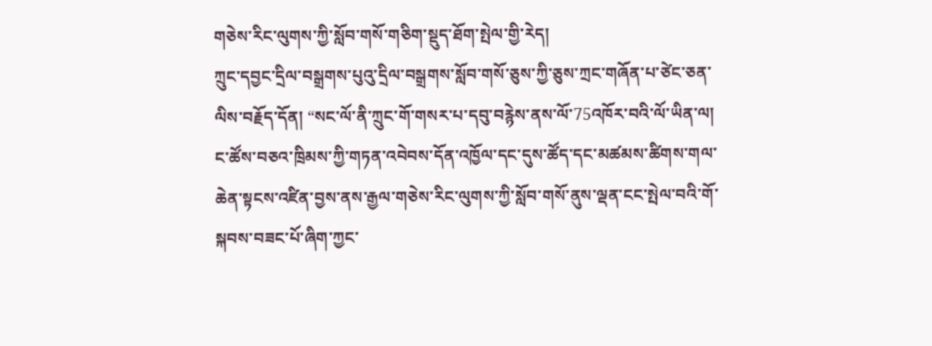གཅེས་རིང་ལུགས་ཀྱི་སློབ་གསོ་གཅིག་སྡུད་ཐོག་སྤེལ་གྱི་རེད།
ཀྲུང་དབྱང་དྲིལ་བསྒྲགས་པུའུ་དྲིལ་བསྒྲགས་སློབ་གསོ་ཅུས་ཀྱི་ཅུས་ཀྲང་གཞོན་པ་ཙེང་ཅན་ལིས་བརྗོད་དོན། “སང་ལོ་ནི་ཀྲུང་གོ་གསར་པ་དབུ་བརྙེས་ནས་ལོ་75འཁོར་བའི་ལོ་ཡིན་ལ། ང་ཚོས་བཅའ་ཁྲིམས་ཀྱི་གཏན་འབེབས་དོན་འཁྱོལ་དང་དུས་ཚོད་དང་མཚམས་ཚིགས་གལ་ཆེན་སྟངས་འཛིན་བྱས་ནས་རྒྱལ་གཅེས་རིང་ལུགས་ཀྱི་སློབ་གསོ་ནུས་ལྡན་ངང་སྤེལ་བའི་གོ་སྐབས་བཟང་པོ་ཞིག་ཀྱང་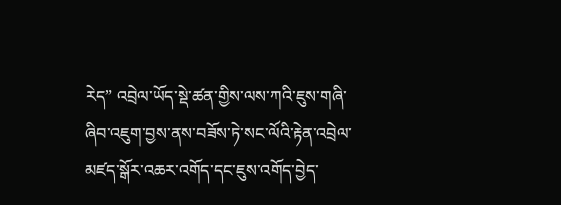རེད” འབྲེལ་ཡོད་སྡེ་ཚན་གྱིས་ལས་ཀའི་ཇུས་གཞི་ཞིབ་འཇུག་བྱས་ནས་བཟོས་ཏེ་སང་ལོའི་རྟེན་འབྲེལ་མཛད་སྒོར་འཆར་འགོད་དང་ཇུས་འགོད་བྱེད་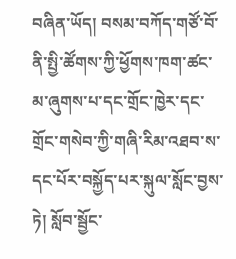བཞིན་ཡོད། བསམ་བཀོད་གཙོ་བོ་ནི་སྤྱི་ཚོགས་ཀྱི་ཕྱོགས་ཁག་ཚང་མ་ཞུགས་པ་དང་གྲོང་ཁྱེར་དང་གྲོང་གསེབ་ཀྱི་གཞི་རིམ་འཐབ་ས་དང་པོར་བསྐྱོད་པར་སྐུལ་སློང་བྱས་ཏེ། སློབ་སྦྱོང་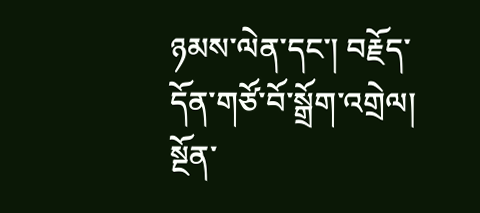ཉམས་ལེན་དང་། བརྗོད་དོན་གཙོ་བོ་སྒྲོག་འགྲེལ། སྔོན་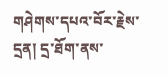གཤེགས་དཔའ་བོར་རྗེས་དྲན། དྲ་ཐོག་ནས་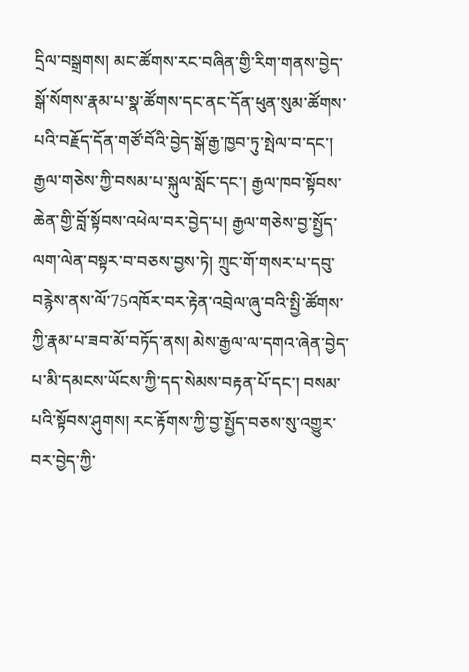དྲིལ་བསྒྲགས། མང་ཚོགས་རང་བཞིན་གྱི་རིག་གནས་བྱེད་སྒོ་སོགས་རྣམ་པ་སྣ་ཚོགས་དང་ནང་དོན་ཕུན་སུམ་ཚོགས་པའི་བརྗོད་དོན་གཙོ་བོའི་བྱེད་སྒོ་རྒྱ་ཁྱབ་ཏུ་སྤེལ་བ་དང་། རྒྱལ་གཅེས་ཀྱི་བསམ་པ་སྐུལ་སློང་དང་། རྒྱལ་ཁབ་སྟོབས་ཆེན་གྱི་བློ་སྟོབས་འཕེལ་བར་བྱེད་པ། རྒྱལ་གཅེས་བྱ་སྤྱོད་ལག་ལེན་བསྟར་བ་བཅས་བྱས་ཏེ། ཀྲུང་གོ་གསར་པ་དབུ་བརྙེས་ནས་ལོ་75འཁོར་བར་རྟེན་འབྲེལ་ཞུ་བའི་སྤྱི་ཚོགས་ཀྱི་རྣམ་པ་ཟབ་མོ་བཏོད་ནས། མེས་རྒྱལ་ལ་དགའ་ཞེན་བྱེད་པ་མི་དམངས་ཡོངས་ཀྱི་དད་སེམས་བརྟན་པོ་དང་། བསམ་པའི་སྟོབས་ཤུགས། རང་རྟོགས་ཀྱི་བྱ་སྤྱོད་བཅས་སུ་འགྱུར་བར་བྱེད་ཀྱི་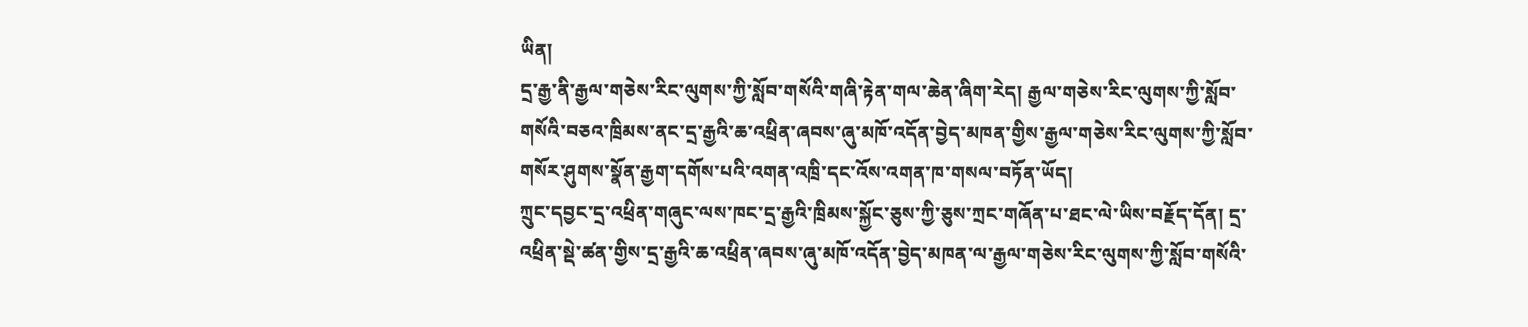ཡིན།
དྲ་རྒྱ་ནི་རྒྱལ་གཅེས་རིང་ལུགས་ཀྱི་སློབ་གསོའི་གཞི་རྟེན་གལ་ཆེན་ཞིག་རེད། རྒྱལ་གཅེས་རིང་ལུགས་ཀྱི་སློབ་གསོའི་བཅའ་ཁྲིམས་ནང་དྲ་རྒྱའི་ཆ་འཕྲིན་ཞབས་ཞུ་མཁོ་འདོན་བྱེད་མཁན་གྱིས་རྒྱལ་གཅེས་རིང་ལུགས་ཀྱི་སློབ་གསོར་ཤུགས་སྣོན་རྒྱག་དགོས་པའི་འགན་འཁྲི་དང་འོས་འགན་ཁ་གསལ་བཏོན་ཡོད།
ཀྲུང་དབྱང་དྲ་འཕྲིན་གཞུང་ལས་ཁང་དྲ་རྒྱའི་ཁྲིམས་སྐྱོང་ཅུས་ཀྱི་ཅུས་ཀྲང་གཞོན་པ་ཐང་ལེ་ཡིས་བརྗོད་དོན། དྲ་འཕྲིན་སྡེ་ཚན་གྱིས་དྲ་རྒྱའི་ཆ་འཕྲིན་ཞབས་ཞུ་མཁོ་འདོན་བྱེད་མཁན་ལ་རྒྱལ་གཅེས་རིང་ལུགས་ཀྱི་སློབ་གསོའི་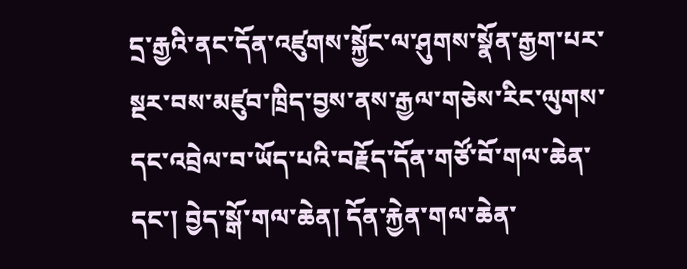དྲ་རྒྱའི་ནང་དོན་འཛུགས་སྐྱོང་ལ་ཤུགས་སྣོན་རྒྱག་པར་སྔར་བས་མཛུབ་ཁྲིད་བྱས་ནས་རྒྱལ་གཅེས་རིང་ལུགས་དང་འབྲེལ་བ་ཡོད་པའི་བརྗོད་དོན་གཙོ་བོ་གལ་ཆེན་དང་། བྱེད་སྒོ་གལ་ཆེན། དོན་རྐྱེན་གལ་ཆེན་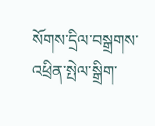སོགས་དྲིལ་བསྒྲགས་འཕྲིན་སྤེལ་སྒྲིག་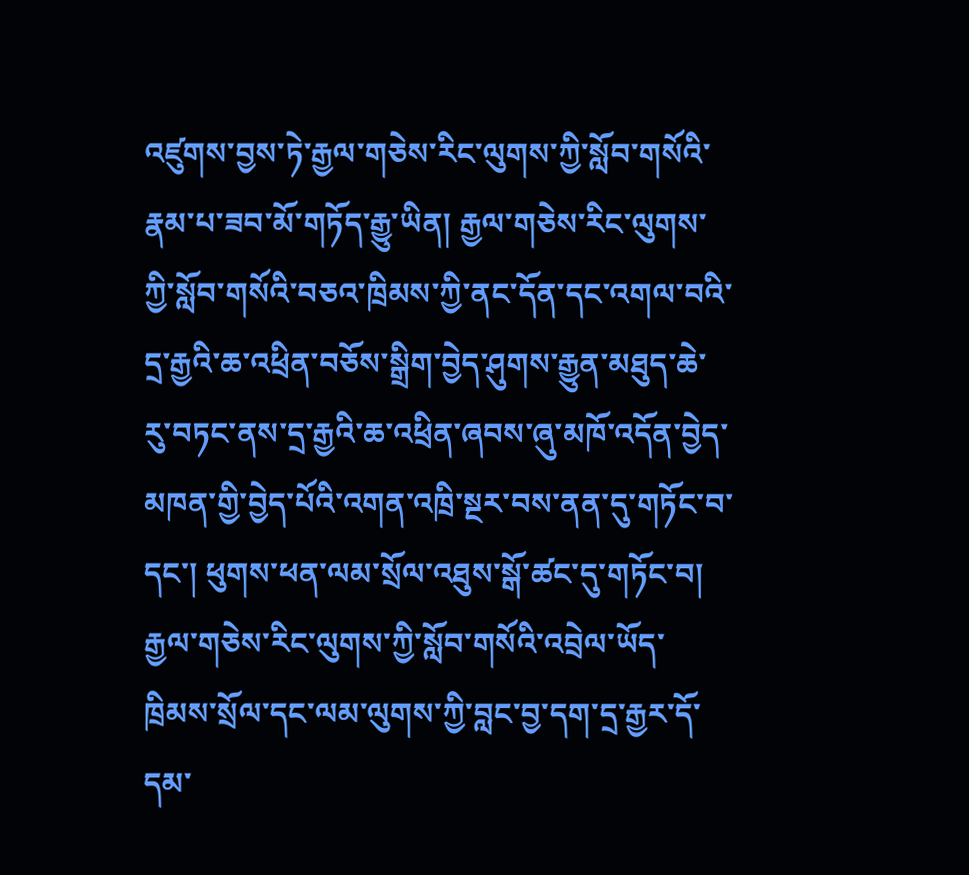འཛུགས་བྱས་ཏེ་རྒྱལ་གཅེས་རིང་ལུགས་ཀྱི་སློབ་གསོའི་རྣམ་པ་ཟབ་མོ་གཏོད་རྒྱུ་ཡིན། རྒྱལ་གཅེས་རིང་ལུགས་ཀྱི་སློབ་གསོའི་བཅའ་ཁྲིམས་ཀྱི་ནང་དོན་དང་འགལ་བའི་དྲ་རྒྱའི་ཆ་འཕྲིན་བཅོས་སྒྲིག་བྱེད་ཤུགས་རྒྱུན་མཐུད་ཆེ་རུ་བཏང་ནས་དྲ་རྒྱའི་ཆ་འཕྲིན་ཞབས་ཞུ་མཁོ་འདོན་བྱེད་མཁན་གྱི་བྱེད་པོའི་འགན་འཁྲི་སྔར་བས་ནན་དུ་གཏོང་བ་དང་། ཕུགས་ཕན་ལམ་སྲོལ་འཐུས་སྒོ་ཚང་དུ་གཏོང་བ། རྒྱལ་གཅེས་རིང་ལུགས་ཀྱི་སློབ་གསོའི་འབྲེལ་ཡོད་ཁྲིམས་སྲོལ་དང་ལམ་ལུགས་ཀྱི་བླང་བྱ་དག་དྲ་རྒྱར་དོ་དམ་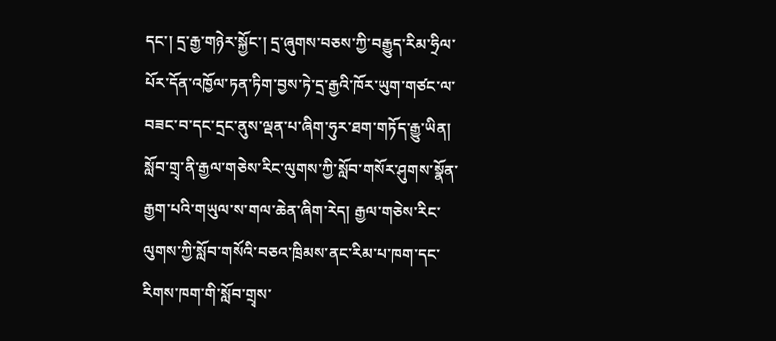དང་། དྲ་རྒྱ་གཉེར་སྐྱོང་། དྲ་ཞུགས་བཅས་ཀྱི་བརྒྱུད་རིམ་ཧྲིལ་པོར་དོན་འཁྱོལ་ཏན་ཏིག་བྱས་ཏེ་དྲ་རྒྱའི་ཁོར་ཡུག་གཙང་ལ་བཟང་བ་དང་དྲང་ནུས་ལྡན་པ་ཞིག་ཧུར་ཐག་གཏོད་རྒྱུ་ཡིན།
སློབ་གྲྭ་ནི་རྒྱལ་གཅེས་རིང་ལུགས་ཀྱི་སློབ་གསོར་ཤུགས་སྣོན་རྒྱག་པའི་གཡུལ་ས་གལ་ཆེན་ཞིག་རེད། རྒྱལ་གཅེས་རིང་ལུགས་ཀྱི་སློབ་གསོའི་བཅའ་ཁྲིམས་ནང་རིམ་པ་ཁག་དང་རིགས་ཁག་གི་སློབ་གྲྭས་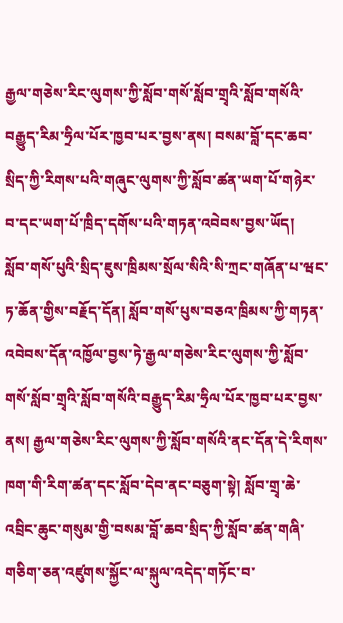རྒྱལ་གཅེས་རིང་ལུགས་ཀྱི་སློབ་གསོ་སློབ་གྲྭའི་སློབ་གསོའི་བརྒྱུད་རིམ་ཧྲིལ་པོར་ཁྱབ་པར་བྱས་ནས། བསམ་བློ་དང་ཆབ་སྲིད་ཀྱི་རིགས་པའི་གཞུང་ལུགས་ཀྱི་སློབ་ཚན་ཡག་པོ་གཉེར་བ་དང་ཡག་པོ་ཁྲིད་དགོས་པའི་གཏན་འབེབས་བྱས་ཡོད།
སློབ་གསོ་པུའི་སྲིད་ཇུས་ཁྲིམས་སྲོལ་སིའི་སི་ཀྲང་གཞོན་པ་ཝང་ཏ་ཆོན་གྱིས་བརྗོད་དོན། སློབ་གསོ་པུས་བཅའ་ཁྲིམས་ཀྱི་གཏན་འབེབས་དོན་འཁྱོལ་བྱས་ཏེ་རྒྱལ་གཅེས་རིང་ལུགས་ཀྱི་སློབ་གསོ་སློབ་གྲྭའི་སློབ་གསོའི་བརྒྱུད་རིམ་ཧྲིལ་པོར་ཁྱབ་པར་བྱས་ནས། རྒྱལ་གཅེས་རིང་ལུགས་ཀྱི་སློབ་གསོའི་ནང་དོན་དེ་རིགས་ཁག་གི་རིག་ཚན་དང་སློབ་དེབ་ནང་བཅུག་སྟེ། སློབ་གྲྭ་ཆེ་འབྲིང་ཆུང་གསུམ་གྱི་བསམ་བློ་ཆབ་སྲིད་ཀྱི་སློབ་ཚན་གཞི་གཅིག་ཅན་འཛུགས་སྐྱོང་ལ་སྐུལ་འདེད་གཏོང་བ་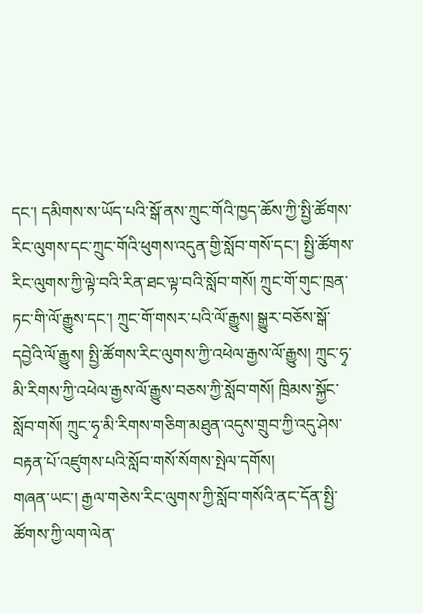དང་། དམིགས་ས་ཡོད་པའི་སྒོ་ནས་ཀྲུང་གོའི་ཁྱད་ཆོས་ཀྱི་སྤྱི་ཚོགས་རིང་ལུགས་དང་ཀྲུང་གོའི་ཕུགས་འདུན་གྱི་སློབ་གསོ་དང་། སྤྱི་ཚོགས་རིང་ལུགས་ཀྱི་ལྟེ་བའི་རིན་ཐང་ལྟ་བའི་སློབ་གསོ། ཀྲུང་གོ་གུང་ཁྲན་ཏང་གི་ལོ་རྒྱུས་དང་། ཀྲུང་གོ་གསར་པའི་ལོ་རྒྱུས། སྒྱུར་བཅོས་སྒོ་དབྱེའི་ལོ་རྒྱུས། སྤྱི་ཚོགས་རིང་ལུགས་ཀྱི་འཕེལ་རྒྱས་ལོ་རྒྱུས། ཀྲུང་ཧྭ་མི་རིགས་ཀྱི་འཕེལ་རྒྱས་ལོ་རྒྱུས་བཅས་ཀྱི་སློབ་གསོ། ཁྲིམས་སྐྱོང་སློབ་གསོ། ཀྲུང་ཧྭ་མི་རིགས་གཅིག་མཐུན་འདུས་གྲུབ་ཀྱི་འདུ་ཤེས་བརྟན་པོ་འཛུགས་པའི་སློབ་གསོ་སོགས་སྤེལ་དགོས།
གཞན་ཡང་། རྒྱལ་གཅེས་རིང་ལུགས་ཀྱི་སློབ་གསོའི་ནང་དོན་སྤྱི་ཚོགས་ཀྱི་ལག་ལེན་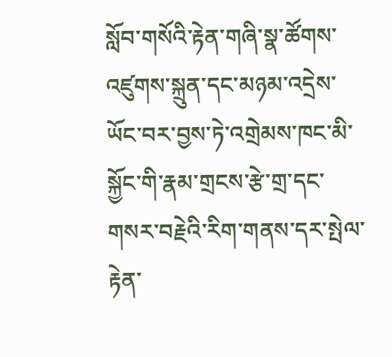སློབ་གསོའི་རྟེན་གཞི་སྣ་ཚོགས་འཛུགས་སྐྲུན་དང་མཉམ་འདྲེས་ཡོང་བར་བྱས་ཏེ་འགྲེམས་ཁང་མི་སྐྱོང་གི་རྣམ་གྲངས་རྩེ་གྲ་དང་གསར་བརྗེའི་རིག་གནས་དར་སྤེལ་རྟེན་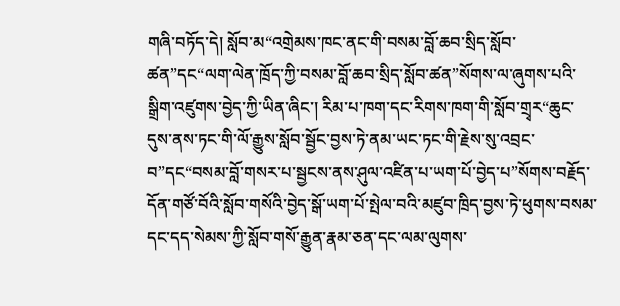གཞི་བཏོད་དེ། སློབ་མ“འགྲེམས་ཁང་ནང་གི་བསམ་བློ་ཆབ་སྲིད་སློབ་ཚན”དང“ལག་ལེན་ཁྲོད་ཀྱི་བསམ་བློ་ཆབ་སྲིད་སློབ་ཚན”སོགས་ལ་ཞུགས་པའི་སྒྲིག་འཛུགས་བྱེད་ཀྱི་ཡིན་ཞིང་། རིམ་པ་ཁག་དང་རིགས་ཁག་གི་སློབ་གྲྭར“ཆུང་དུས་ནས་ཏང་གི་ལོ་རྒྱུས་སློབ་སྦྱོང་བྱས་ཏེ་ནམ་ཡང་ཏང་གི་རྗེས་སུ་འབྲང་བ”དང“བསམ་བློ་གསར་པ་སྦྱངས་ནས་ཤུལ་འཛིན་པ་ཡག་པོ་བྱེད་པ”སོགས་བརྗོད་དོན་གཙོ་བོའི་སློབ་གསོའི་བྱེད་སྒོ་ཡག་པོ་སྤེལ་བའི་མཛུབ་ཁྲིད་བྱས་ཏེ་ཕུགས་བསམ་དང་དད་སེམས་ཀྱི་སློབ་གསོ་རྒྱུན་རྣམ་ཅན་དང་ལམ་ལུགས་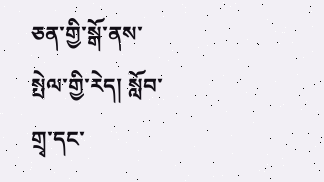ཅན་གྱི་སྒོ་ནས་སྤེལ་གྱི་རེད། སློབ་གྲྭ་དང་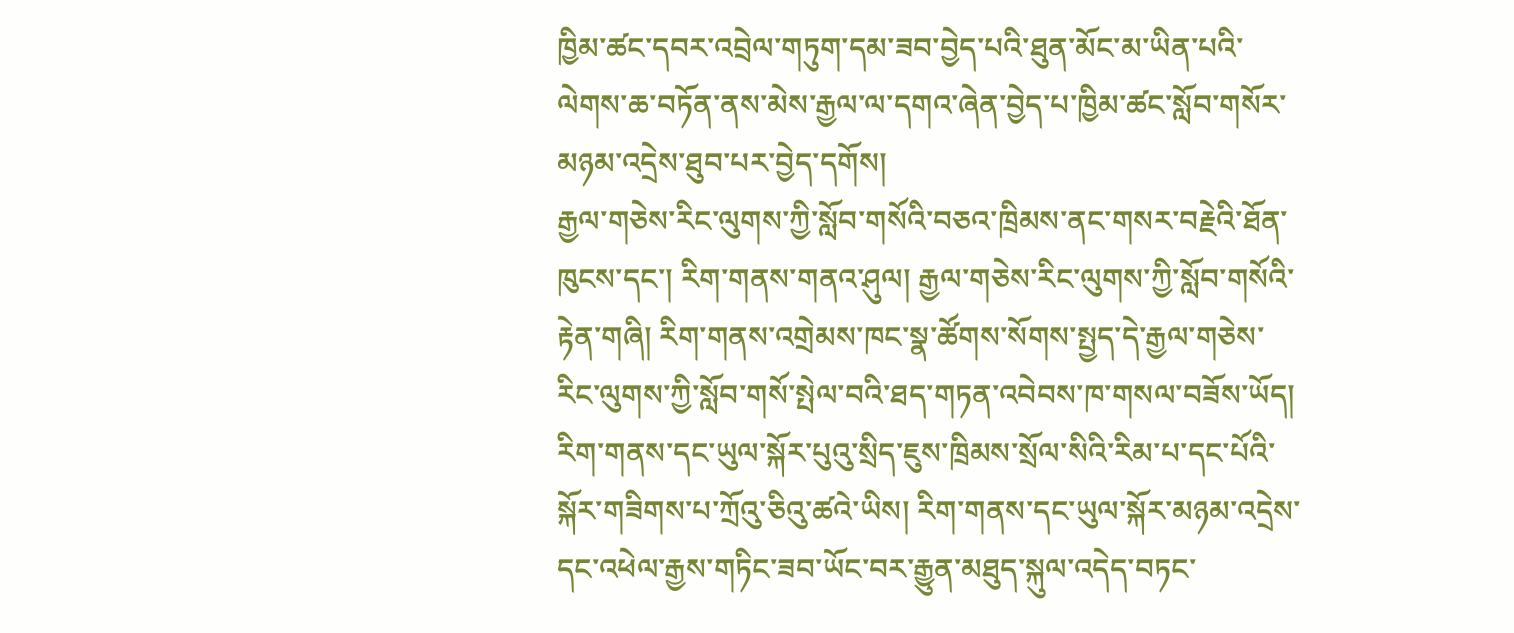ཁྱིམ་ཚང་དབར་འབྲེལ་གཏུག་དམ་ཟབ་བྱེད་པའི་ཐུན་མོང་མ་ཡིན་པའི་ལེགས་ཆ་བཏོན་ནས་མེས་རྒྱལ་ལ་དགའ་ཞེན་བྱེད་པ་ཁྱིམ་ཚང་སློབ་གསོར་མཉམ་འདྲེས་ཐུབ་པར་བྱེད་དགོས།
རྒྱལ་གཅེས་རིང་ལུགས་ཀྱི་སློབ་གསོའི་བཅའ་ཁྲིམས་ནང་གསར་བརྗེའི་ཐོན་ཁུངས་དང་། རིག་གནས་གནའ་ཤུལ། རྒྱལ་གཅེས་རིང་ལུགས་ཀྱི་སློབ་གསོའི་རྟེན་གཞི། རིག་གནས་འགྲེམས་ཁང་སྣ་ཚོགས་སོགས་སྤྱད་དེ་རྒྱལ་གཅེས་རིང་ལུགས་ཀྱི་སློབ་གསོ་སྤེལ་བའི་ཐད་གཏན་འབེབས་ཁ་གསལ་བཟོས་ཡོད། རིག་གནས་དང་ཡུལ་སྐོར་པུའུ་སྲིད་ཇུས་ཁྲིམས་སྲོལ་སིའི་རིམ་པ་དང་པོའི་སྐོར་གཟིགས་པ་ཀྲོའུ་ཅིའུ་ཚའེ་ཡིས། རིག་གནས་དང་ཡུལ་སྐོར་མཉམ་འདྲེས་དང་འཕེལ་རྒྱས་གཏིང་ཟབ་ཡོང་བར་རྒྱུན་མཐུད་སྐུལ་འདེད་བཏང་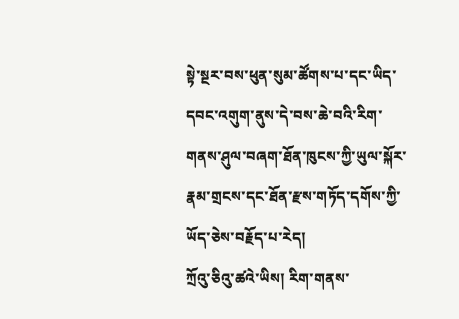སྟེ་སྔར་བས་ཕུན་སུམ་ཚོགས་པ་དང་ཡིད་དབང་འགུག་ནུས་དེ་བས་ཆེ་བའི་རིག་གནས་ཤུལ་བཞག་ཐོན་ཁུངས་ཀྱི་ཡུལ་སྐོར་རྣམ་གྲངས་དང་ཐོན་རྫས་གཏོད་དགོས་ཀྱི་ཡོད་ཅེས་བརྗོད་པ་རེད།
ཀྲོའུ་ཅིའུ་ཚའེ་ཡིས། རིག་གནས་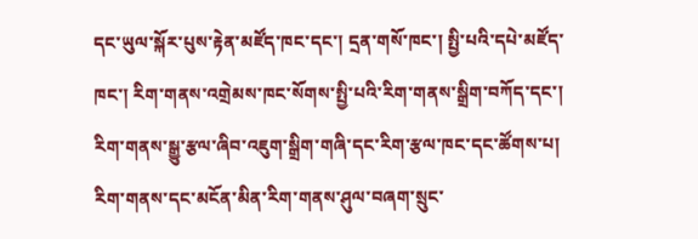དང་ཡུལ་སྐོར་པུས་རྟེན་མཛོད་ཁང་དང་། དྲན་གསོ་ཁང་། སྤྱི་པའི་དཔེ་མཛོད་ཁང་། རིག་གནས་འགྲེམས་ཁང་སོགས་སྤྱི་པའི་རིག་གནས་སྒྲིག་བཀོད་དང་། རིག་གནས་སྒྱུ་རྩལ་ཞིབ་འཇུག་སྒྲིག་གཞི་དང་རིག་རྩལ་ཁང་དང་ཚོགས་པ། རིག་གནས་དང་མངོན་མིན་རིག་གནས་ཤུལ་བཞག་སྲུང་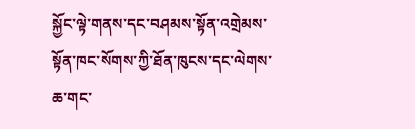སྐྱོང་ལྟེ་གནས་དང་བཤམས་སྟོན་འགྲེམས་སྟོན་ཁང་སོགས་ཀྱི་ཐོན་ཁུངས་དང་ལེགས་ཆ་གང་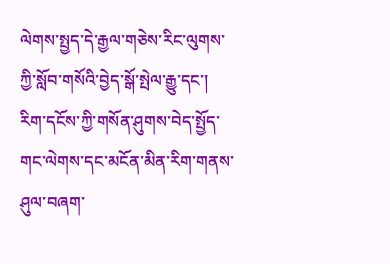ལེགས་སྤྱད་དེ་རྒྱལ་གཅེས་རིང་ལུགས་ཀྱི་སློབ་གསོའི་བྱེད་སྒོ་སྤེལ་རྒྱུ་དང་། རིག་དངོས་ཀྱི་གསོན་ཤུགས་བེད་སྤྱོད་གང་ལེགས་དང་མངོན་མིན་རིག་གནས་ཤུལ་བཞག་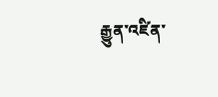རྒྱུན་འཛིན་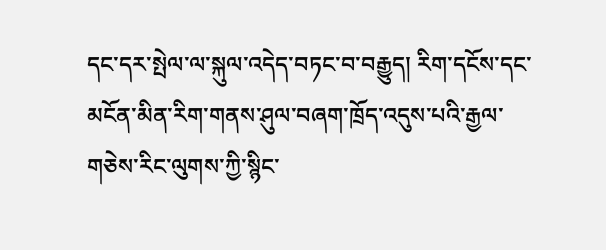དང་དར་སྤེལ་ལ་སྐུལ་འདེད་བཏང་བ་བརྒྱུད། རིག་དངོས་དང་མངོན་མིན་རིག་གནས་ཤུལ་བཞག་ཁྲོད་འདུས་པའི་རྒྱལ་གཅེས་རིང་ལུགས་ཀྱི་སྙིང་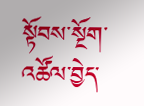སྟོབས་སྔོག་འཚོལ་བྱེད་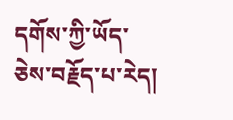དགོས་ཀྱི་ཡོད་ཅེས་བརྗོད་པ་རེད།